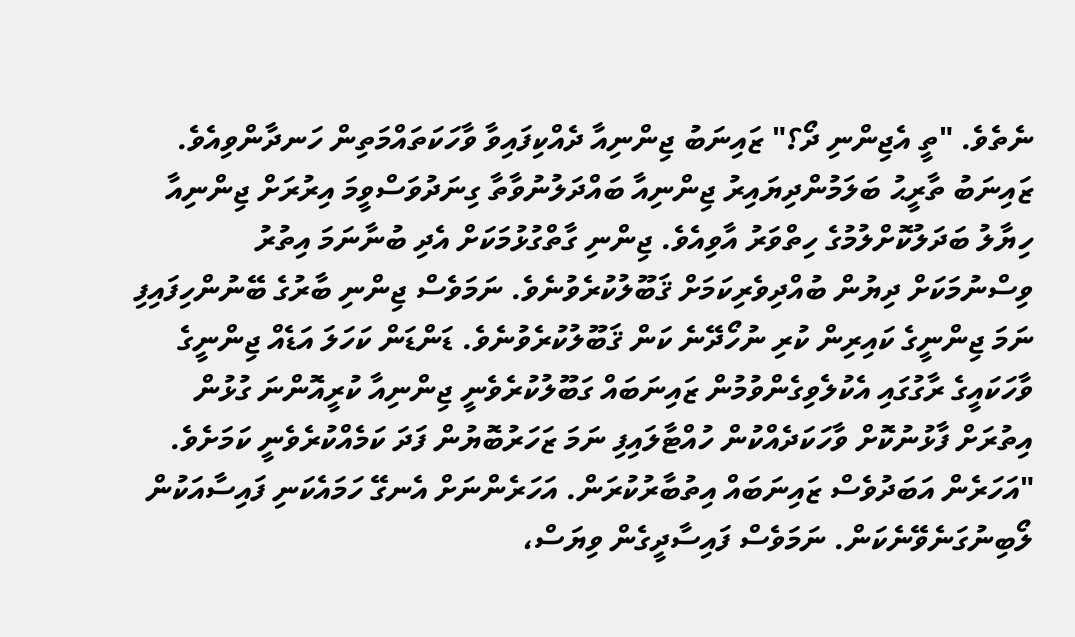ނެތެވެ. "ތީ އެޖިންނި ދޯ؟" ޒައިނަބު ޖިންނިއާ ދެއްކިފައިވާ ވާހަކަތައްމަތިން ހަނދާންވިއެވެ. ޒައިނަބު ތާރީޙު ބަލަމުންދިޔައިރު ޖިންނިއާ ބައްދަލުނުވާތާ ގިނަދުވަސްވީމަ އިރުރަށް ޖިންނިއާ ހިޔާލު ބަދަލުކޮށްލުމުގެ ހިތްވަރު އާވިއެވެ. ޖިންނި ގާތްގުޅުމަކަށް އެދި ބުނާނަމަ އިތުރު ވިސްނުމަކަށް ދިޔުން ބުއްދިވެރިކަމަށް ޤަބޫލުކުރެވުނެވެ. ނަމަވެސް ޖިންނި ބާރުގެ ބޭނުންހިފައިފި ނަމަ ޖިންނީގެ ކައިރިން ކުރި ނުހޯދޭނެ ކަން ޤަބޫލުކުރެވުނެވެ. ޑަންޑަން ކަހަލަ އަޑެއް ޖިންނީގެ ވާހަކައީގެ ރާގުގައި އެކުލެވިގެންވުމުން ޒައިނަބައް ގަބޫލުކުރެވެނީ ޖިންނިއާ ކުރީއޮންނަ ގުޅުން އިތުރަށް ފާޅުނުކޮށް ވާހަކަދެއްކުން ހުއްޓާލައިފި ނަމަ ޒަހަރުބޮޔުން ފަދަ ކަމެއްކުރެވެނީ ކަމަށެވެ. "އަހަރެން އަބަދުވެސް ޒައިނަބައް އިތުބާރުކުރަން. އަހަރެންނަށް އެނގޭ ހަމައެކަނި ފައިސާއަކުން ލޯބިނުގަނެވޭނެކަން. ނަމަވެސް ފައިސާދީގެން ވިޔަސް،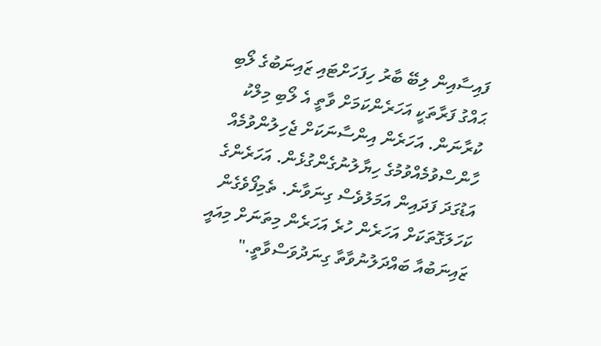ފައިސާއިން ލިބޭ ބާރު ހިފަހަށްޓައި ޒައިނަބުގެ ލޯބި ޙައްގު ފަރާތަކީ އަހަރެންކަމަށް ވާތީ އެ ލޯބި މިލްކު ކުރާނަން. އަހަރެން އިންސާނަކަށް ޖެހިލުންވުމެއް ހާންސްވުމެއްވުމުގެ ހިޔާލުނުގެންގުޅެން. އަހަރެންގެ އަޑުގަދަ ފަދައިން އަމަލުވެސް ގިނަވާނެ. ތެމިފޯވެގެން ކަހަލަގޮތަކަށް އަހަރެން ހުރެ އަހަރެން މިތަނަށް މިއައީ ޒައިނަބުއާ ބައްދަލުނުވާތާ ގިނަދުވަސްވާތީ."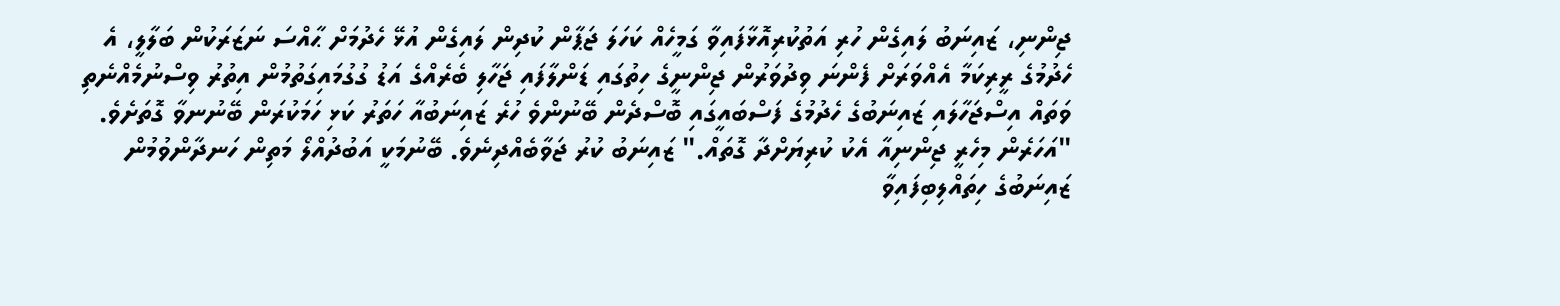ޖިންނި، ޒައިނަބު ލައިގެން ހުރި އަތުކުރިއޮޅާފައިވާ ގަމީހެއް ކަހަލަ ޖަޕާން ކުދިން ލައިގެން އުޅޭ ހެދުމަށް ޙާއްސަ ނަޒަރަކުން ބަލާލީ، އެ ހެދުމުގެ ރީރިކަމާ އެއްވަރަށް ފެންނަ ވިދުވަރުން ޖިންނީގެ ހިތުގައި ޑަންލާފައި ޖަހާލި ބެރެއްގެ އަޑު ގުގުމައިގަތުމުން އިތުރު ވިސްނުމެއްނެތި ވަތައް އިސްޖަހާލައި ޒައިނަބުގެ ހެދުމުގެ ފަސްބައީގައި ބޮސްދެން ބޭނުންވެ ހުރެ ޒައިނަބުއާ ހަތަރު ކަޅި ހަމަކުރަން ބޭނުނވާ ގޮތަށެވެ. "އަހަރެން މިހެރީ ޖިންނިއާ އެކު ކުރިޔަށްދާ ގޮތައް." ޒައިނަބު ކުރު ޖަވާބެއްދިނެވެ. ބޭނުމަކީ އަބުދުއްލޯ މަތިން ހަނދާންވުމުން ޒައިނަބުގެ ހިތައްލިބިފައިވާ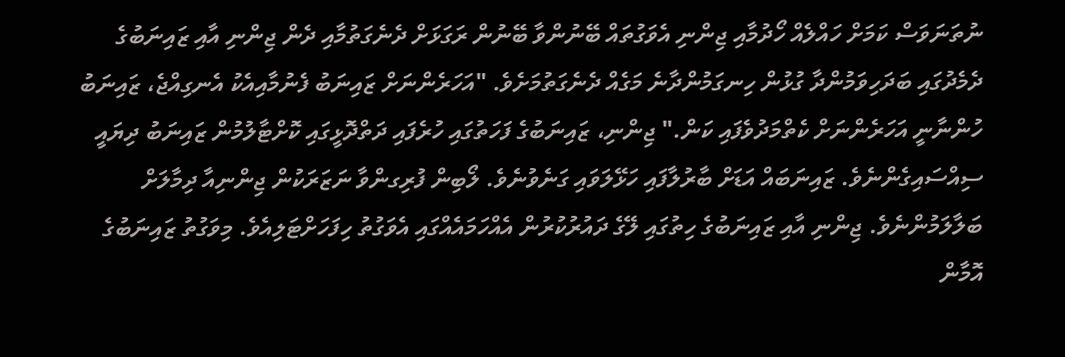ނުތަނަވަސް ކަމަށް ހައްލެއް ހޯދުމާއި ޖިންނި އެވަގުތައް ބޭނުންވާ ބޭނުން ރަގަޅަށް ދެނެގަތުމާއި ދެން ޖިންނި އާއި ޒައިނަބުގެ ދެމެދުގައި ބަދަހިވަމުންދާ ގުޅުން ހިނގަމުންދާނެ މަގެއް ދެނެގަތުމަށެވެ. "އަހަރެންނަށް ޒައިނަބު ފެނުމާއިއެކު އެނގިއްޖެ، ޒައިނަބު ހުންނާނީ އަހަރެންނަށް ކެތްމަދުވެފައި ކަން." ޖިންނި، ޒައިނަބުގެ ފަހަތުގައި ހުރެފައި ދަތްދޮޅީގައި ކޮށްޓާލުމުން ޒައިނަބު ދިޔައީ ސިއްސައިގެންނެވެ. ޒައިނަބައް އަޑަށް ބާރުލާފައި ހަޅޭލަވައި ގަނެވުނެވެ. ލޯބިން ފުރިގންވާ ނަޒަރަކުން ޖިންނިއާ ދިމާލަށް ބަލާލަމުންނެވެ. ޖިންނި އާއި ޒައިނަބުގެ ހިތުގައި ލޭގެ ދައުރުކުރުން އެއްހަމައެއްގައި އެވަގުތު ހިފަހަށްޓަލިއެވެ. މިވަގުތު ޒައިނަބުގެ އޮމާން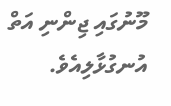މޫނުގައި ޖިންނި އަތް އުނގުޅާލިއެވެ.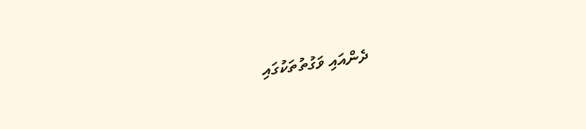ދެންއައި ވަގުތުތަކުގައި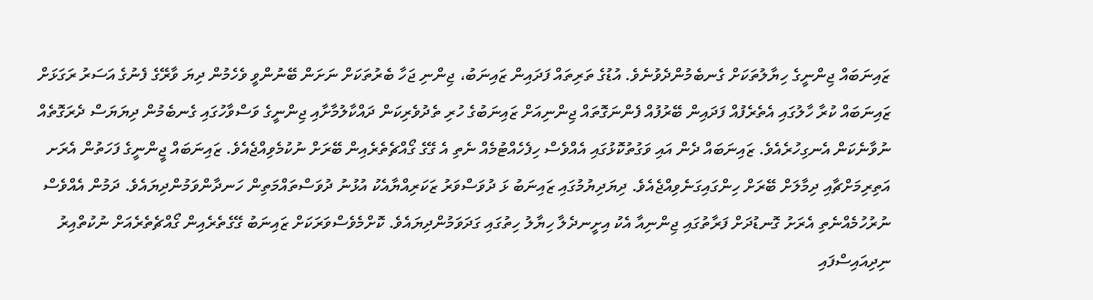ޒައިނަބައް ޖިންނީގެ ހިޔާލުތަކަށް ގެނބެމުންދެވުނެވެ. އުޑުގެ ތަރިތައް ފަދައިން ޒައިނަބު، ޖިންނި ޖަހާ ބެރުތަކަށް ނަށަން ބޭނުންވީ ވެހެމުން ދިޔަ ވާރޭގެ ފެނުގެ އަސަރު ރަގަޅަށް ޒައިނަބައް ކުރާ ހާލުގައި އެތެރެފުއް ފަދައިން ބޭރުފުއް ފެންނަގޮތައް ޖިންނިއަށް ޒައިނަބުގެ ހުރި ތެދުވެރިކަން ދައްކާލުމާށާއި ޖިންނީގެ ވަސްވާހުގައި ގެނބެމުން ދިޔަޔަސް ދެރަގޮތެއް ނުވާނެކަން އެނގިހުރެއެވެ. ޒައިނަބައް ދެން އައި ވަގުތުކޮޅުގައި އެއްވެސް ހިފެހެއްޓުމެއް ނެތި އެ ގޭގެ ގޯއްޗެތެރެއިން ބޭރަށް ނުކުމެވިއްޖެއެވެ. ޒައިނަބައް ޖީންނީގެ ފަހަތުން އެރަށ އަތިރިމަށްޗާއި ދިމާލަށް ބޭރަށް ހިންގައިގަނެވިއްޖެއެވެ. ދިޔަދިޔުމުގައި ޒައިނަބު ޅަ ދުވަސްވަރު ޒަކަރިއްޔާއެކު އުޅުނު ދުވަސްތައްމަތިން ހަނދާންވަމުންދިޔައެވެ. ދަމުން އެއްވެސް ނުރުހުމެއްނެތި އެރަށު ގޮނޑުދަށް ފަރާތުގައި ޖިންނިއާ އެކު އިށީނދެލާ ހިޔާލު ހިތުގައި ގަދަވަމުންދިޔައެވެ. ކޮށްމެވެސްވަރަކަށް ޒައިނަބު ގޭގެތެރެއިން ގޯއްޗެތެރެއަށް ނުކުތްއިރު ނިދިއައިސްފައި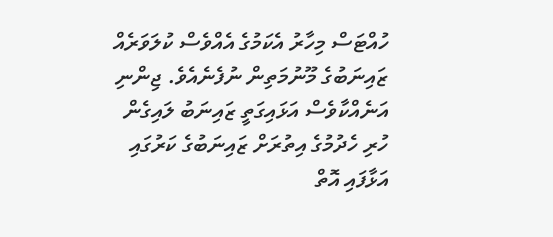ހުއްޓަސް މިހާރު އެކަމުގެ އެއްވެސް ކުލަވަރެއް ޒައިނަބުގެ މޫނުމަތިން ނުފެނެއެވެ. ޖިންނި އަނެއްކާވެސް އަޅައިގަތީ ޒައިނަބު ލައިގެން ހުރި ހެދުމުގެ އިތުރަށް ޒައިނަބުގެ ކަރުގައި އަޅާފައި އޮތް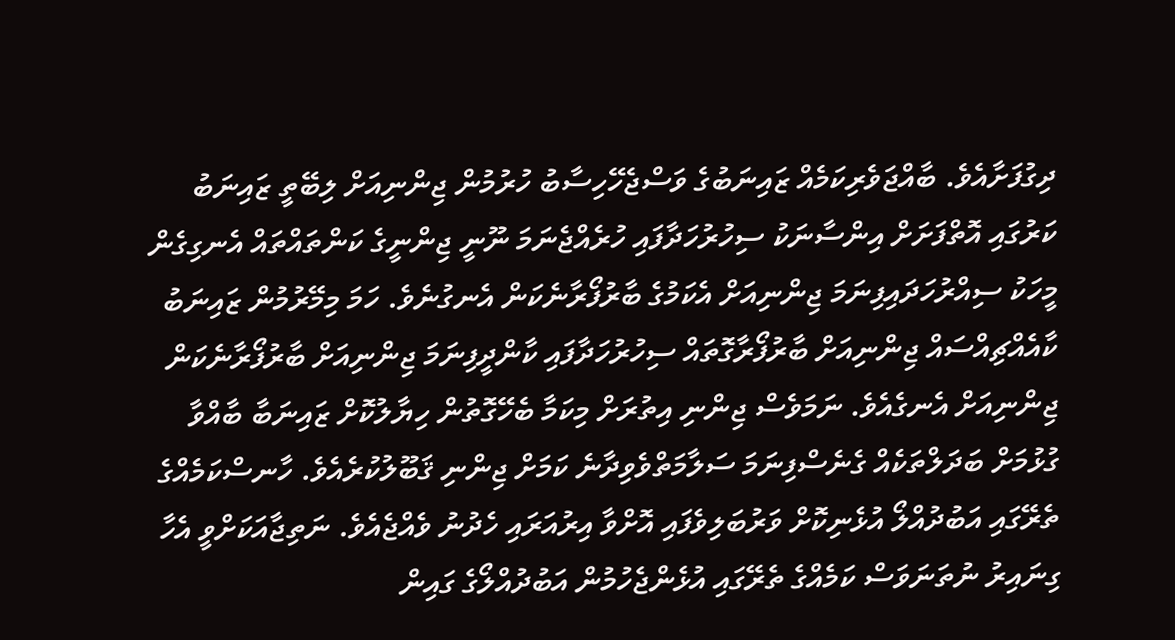ދިގުފަށާއެވެ. ބާއްޖަވެރިކަމެއް ޒައިނަބުގެ ވަސްޖެހޭހިސާބު ހުރުމުން ޖިންނިއަށް ލިބޭތީ ޒައިނަބު ކަރުގައި އޮތްފަށަށް އިންސާނަކު ސިހުރުހަދާފައި ހުރެއްޖެނަމަ ނޫނީ ޖިންނީގެ ކަންތައްތައް އެނގިގެން މީހަކު ސިއްރުހަދައިފިނަމަ ޖިންނިއަށް އެކަމުގެ ބާރުފޯރާނެކަން އެނގުނެވެ. ހަމަ މިމޭރުމުން ޒައިނަބު ކާއެއްޗިއްސައް ޖިންނިއަށް ބާރުފޯރާގޮތައް ސިހުރުހަދާފައި ކާންދީފިނަމަ ޖިންނިއަށް ބާރުފޯރާނެކަން ޖިންނިއަށް އެނގެއެވެ. ނަމަވެސް ޖިންނި އިތުރަށް މިކަމާ ބެހޭގޮތުން ހިޔާލުކޮށް ޒައިނަބާ ބާއްވާ ގުޅުމަށް ބަދަލްތަކެއް ގެނެސްފިނަމަ ސަލާމަތްވެވިދާނެ ކަމަށް ޖިންނި ޤަބޫލުކުރެއެވެ. ހާނސްކަމެއްގެ ތެރޭގައި އަބުދުއްލޯ އުޅެނިކޮށް ވަރުބަލިވެފައި އޮށްވާ އިރުއަރައި ހެދުނު ވެއްޖެއެވެ. ނަތިޖާއަކަށްވީ އެހާ ގިނައިރު ނުތަނަވަސް ކަމެއްގެ ތެރޭގައި އުޅެންޖެހުމުން އަބުދުއްލޯގެ ގައިން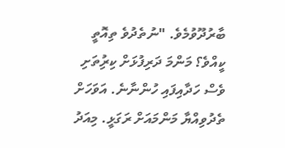ބާރުދޫވުމެވެ. "ނުތެދުވެ ތިއޮތީ ކީއްވެ؟ މަންމަ ދަރިފުޅަށް ކިރުިތަށި ވެސް ހަދާއިފައި ހުންނާނެ. އަވަހަށް ތެދުވިއްޔާ މަންމައަށް ރަގަޅީ. މިއަދު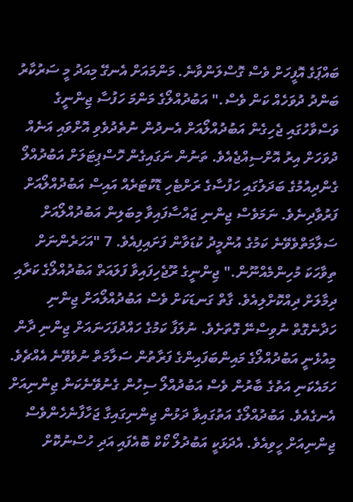ބައްޕަގެ އޮފީހަށް ވެސް ގޮސްލަންވާނެ. މަންމައަށް އެނގޭ މިއަދު މީ ސަރުކާރު ބަންދު ދުވަހެއް ކަން ވެސް." އަބުދުއްލޯގެ މަންމަ ހަފުސާ ޖިންނީގެ ވަސްވާހުގައި ޖެހިގެން އަބުދުއްލޯއަށް އެނދުން ނުތެދުވެވި އޮށްވައި އަނެއް ދުވަހަށް އިރު އޮށްސިއްޖެއެވެ. ތަނުން ނަގައިގެން ހޮސްޕިޓަލަށް އަބުދުއްލޯ ގެންދިއުމުގެ ބަދަލުގައި ހަފުސާގެ ރަށްޓެހި ޑޮކުޓަރެއް އައިސް އަބުދުއްލޯއަށް ފަރުވާދިނެވެ. ނަމަވެސް ޖިންނި ޖައްސާފައިވާ މިބަލިން އަބުދުއްލޯއަށް ސަލާމަތްވެވޭނެ ކަމުގެ އުންމީދު ކުޑަވާން ފަށައިފިއެވެ. 7 "އަހަރެންނަށް ތިވާހަކަ މުހިންމެއްނޫން." ޖިންނީގެ ރޫޖެހިފައިވާ ފަލައަތް އަބުދުއްލޯގެ ކަރާއި ދިމާލަށް ދިއްކޮށްލިއެވެ. ގާތް ގަނޑަކަށް ވެސް އަބުދުއްލޯއަށް ޖިންނި ހަދާނެގޮތް ނުވިސްނޭ ގޮތަށެވެ. ނުލަފާ ކަމުގެ ހައްދުފަހަނައަށް ޖިންނި ދާން މިއުޅެނީ އަބުދުއްލޯގެ މައިންބަފައިންގެ ފަރާތުން ސަލާމަތް ނުވެވޭނެ އެއްޗެވެ. ހަމައެކަނި އަތުގެ ބާރުން ވެސް އަބުދުއްލޯ ސިހުން ގެނުވޭނެކަން ޖިންނިއަށް އެނގެއެވެ. އަބުދުއްލޯގެ އަތުގައިވާ ދަޅުން ޖިންނިގައިގާ ޖަހާފާނެހެންވެސް ޖިންނިއަށް ހީވިއެވެ. އެދަޅަކީ އަބުދުލޯ ކޯކް ބޮއެފައި އަދި ހުސްނުކޮށް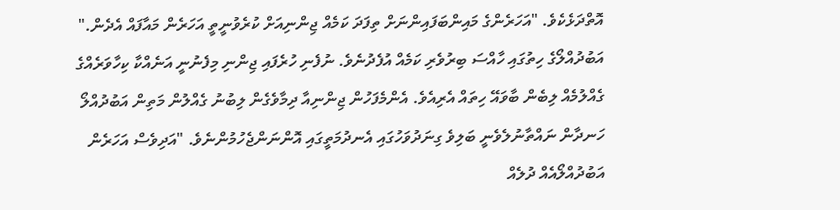އޮތްދަޅެކެވެ. "އަހަރެންގެ މައިންބަފައިންނަށް ތިފަދަ ކަމެއް ޖިންނިއަށް ކުރެވުނީތީ އަހަރެން މައާފައް އެދެން." އަބުދުއްލޯގެ ހިތުގައި ހާއްސަ ބިރުވެރި ކަމެއް އުފެދުނެވެ. ނުފެނި ހުރެފައި ޖިންނި މިފެނުނީ އަނެއްކާ ކިހާވަރެއްގެ ގެއްލުމެއް ލިބެން ބާވައޭ ހިތައް އެރިއެވެ. އެންމެފަހުން ޖިންނިއާ ދިމާވެގެން ލިބުނު ގެއްލުން މަތިން އަބުދުއްލޯ ހަނދާން ނައްތާނުލެވެނީ ބަލިވެ ގިނަދުވަހުގައި އެނދުމަތީގައި އޮންނަންޖެހުމުންނެވެ. "އަދިވެސް އަހަރެން އަބުދުއްލޯއެއް ދުލެއް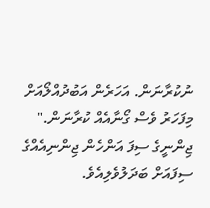ނުކުރާނަން. އަހަރެން އަބުދުއްލޯއަށް މިފަހަރު ވެސް ގޯނާއެއް ކުރާނަން." ޖިންނީގެ ސިފަ އަންހެން ޖިންނިއެއްގެ ސިފައަށް ބަދަލުވެލިއެވެ.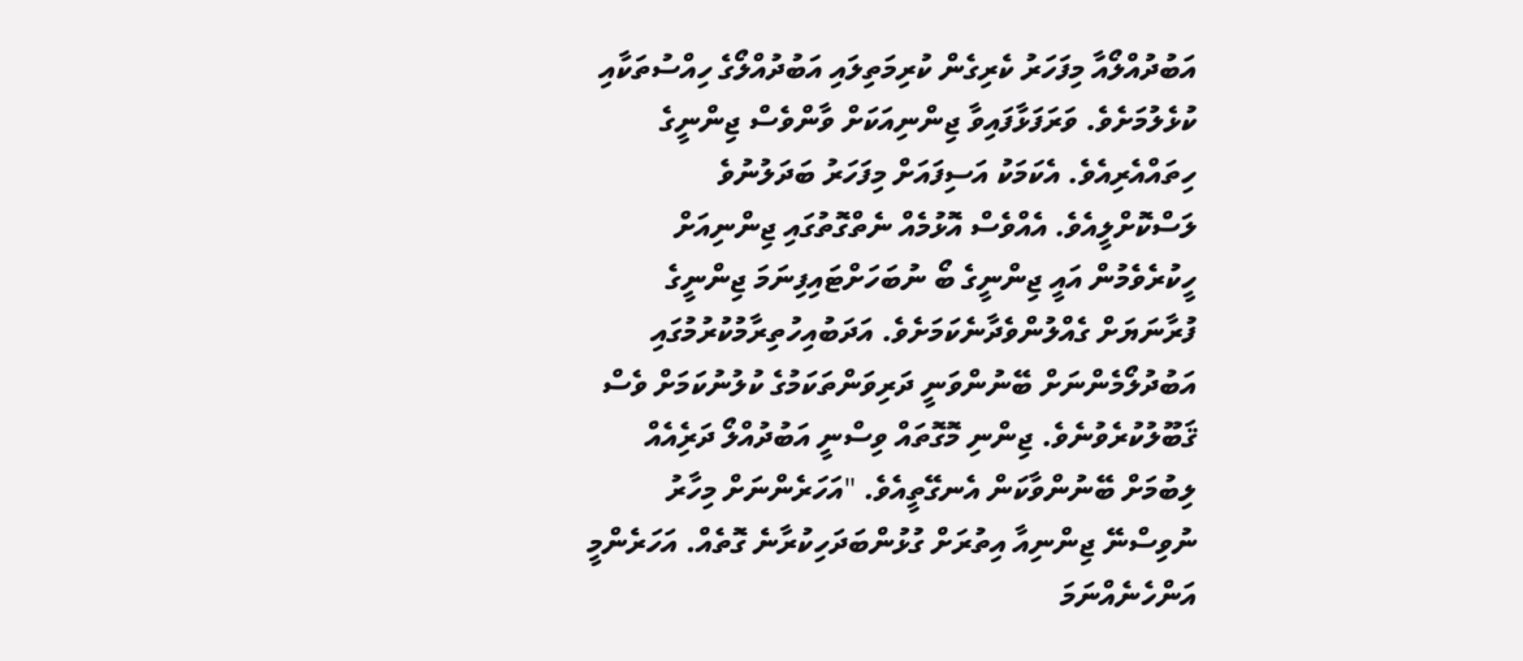އަބުދުއްލޯއާ މިފަހަރު ކެރިގެން ކުރިމަތިލައި އަބުދުއްލޯގެ ހިއްސުތަކާއި ކުޅެލުމަށެވެ. ވަރަފަޅާފައިވާ ޖިންނިއަކަށް ވާންވެސް ޖިންނީގެ ހިތައްއެރިއެވެ. އެކަމަކު އަސިފައަށް މިފަހަރު ބަދަލުނުވެ ލަސްކޮށްލީއެވެ. އެއްވެސް އޮޅުމެއް ނެތްގޮތުގައި ޖިންނިއަށް ހީކުރެވެމުން އައީ ޖިންނީގެ ބޯ ނުބަހަށްޓައިފިނަމަ ޖިންނީގެ ފުރާނަޔަށް ގެއްލުންވެދާނެކަމަށެވެ. އަދަބުއިހުތިރާމުކުރުމުގައި އަބުދުލޯމެންނަށް ބޭނުންވަނީ ދަރިވަންތަކަމުގެ ކުލުނުކަމަށް ވެސް ޤަބޫލުކުރެވުނެވެ. ޖިންނި މޮގޮތައް ވިސްނީ އަބުދުއްލޯ ދަރިެއެއް ލިބުމަށް ބޭނުންވާކަން އެނގޭތީއެވެ. "އަހަރެންނަށް މިހާރު ނުވިސްނޭ ޖިންނިއާ އިތުރަށް ގުޅުންބަދަހިކުރާނެ ގޮތެއް. އަހަރެންމީ އަންހެނެއްނަމަ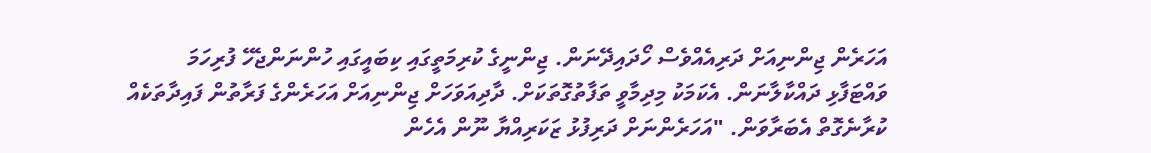އަހަރެން ޖިންނިއަށް ދަރިއެއްވެސް ހޯދައިދޭނަން. ޖިންނީގެ ކުރިމަތީގައި ކިބައީގައި ހުންނަންޖެހޭ ފުރިހަމަ ވައްޓަފާޅި ދައްކާލާނަން. އެކަމަކު މިދިމާވީ ތަފާތުގޮތަކަށް. ދާދިއަވަހަށް ޖިންނިއަށް އަހަރެންގެ ފަރާތުން ފައިދާތަކެއް ކުރާނެގޮތް އެބަރާވަން. "އަހަރެންނަށް ދަރިފުޅު ޒަކަރިއްޔާ ނޫން އެހެން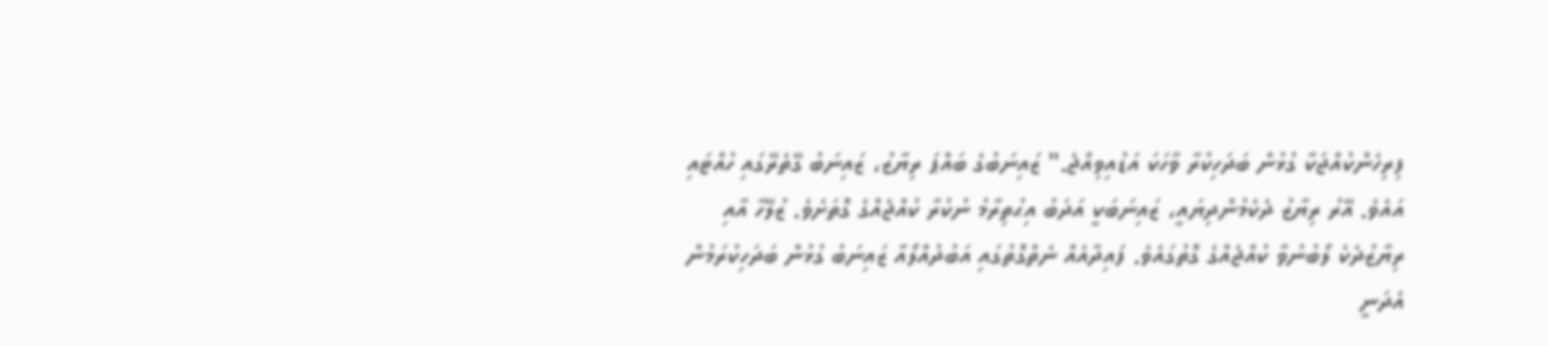ފިރިހެންކުއްޖަކާ ގުޅުން ބަދަހިކުރާ ވާހަކަ އަޑުއިވިއްޖެ." ޒައިނަބުގެ ބައްޕަ ރިޔާޒު، ޒައިނަބު ގޭތެރޭގައި ހުއްޓައި އައެވެ. އޭރު ރިޔާޒު ދެކެމުންދިޔައީ، ޒައިނަބަކީ އަދަބު އިޙުތިރާމު ނުކުރާ ކުއްޖެއްގެ ގޮތަށެވެ. ޒުލޭހާ އާއި ރިޔާޒުދެކެ ލޯބުނުވާ ކުއްޖެއްގެ ގޮތުގައެވެ. ފައިދާއެއް ނެތްގޮތުގައި އަބުދުއްލޯއާ ޒައިނަބު ގުޅުން ބަދަހިކުރަމުން އެދަނީ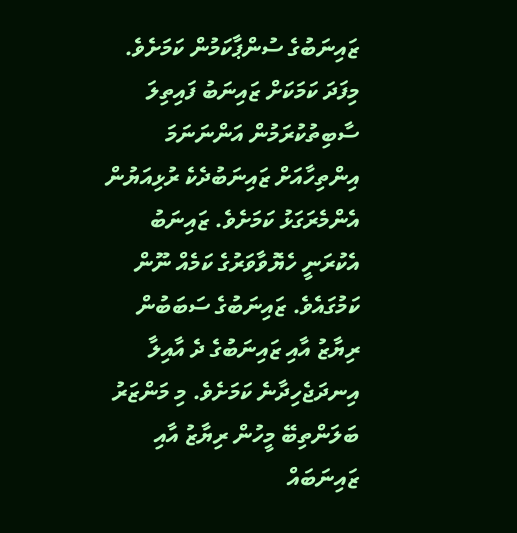ޒައިނަބުގެ ސުންޕާކަމުން ކަމަށެވެ. މިފަދަ ކަމަކަށް ޒައިނަބު ފައިތިލަ ސާބިތުކުރަމުން އަންނަނަމަ އިންތިހާއަށް ޒައިނަބުދެކެ ރުޅިއަޔުން އެންމެރަގަޅު ކަމަށެވެ. ޒައިނަބު އެކުރަނީ ހެޔޮވާވަރުގެ ކަމެއް ނޫން ކަމުގައެވެ. ޒައިނަބުގެ ސަބަބުން ރިޔާޒު އާއި ޒައިނަބުގެ ދެ އާއިލާ އިނދަޖެހިދާނެ ކަމަށެވެ. މި މަންޒަރު ބަލަންތިބޭ މީހުން ރިޔާޒު އާއި ޒައިނަބައް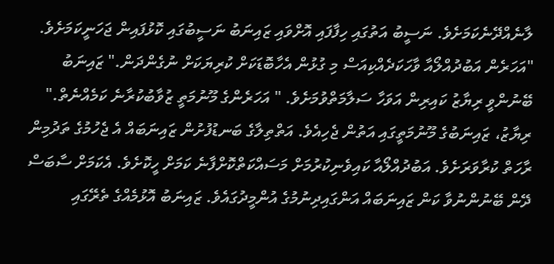ލާނެއްދޭނެކަމަށެވެ. ނަސީބު އަތުގައި ހިފާފައި އޮށްވައި ޒައިނަބު ނަސީބުގައި ކޮޅުފައިން ޖަހަނީކަމަށެވެ. "އަހަރެން އަބުދުއްލޯއާ ވާހަކަދެއްކިއަސް މި ގުޅުން އެހާބޮޑަކަށް ކުރިޔަކަށް ނުގެންދަން." ޒައިނަބު ބޭނުންވީ ރިޔާޒު ކައިރިން އަވަހާ ސަލާމަތްވުމަށެވެ. " އަހަރެންގެ މޫނުމަތީ ޒުވާބުކުރާނެ ކަމެއްނެތް." ރިޔާޒު، ޒައިނަބުގެ މޫނުމަތީގައި އަތުން ޖެހިއެވެ. އަތްތިލާގެ ބަނޑުފުށުން ޒައިނަބައް އެ ޖެހުމުގެ ތަދުމިން ރާހަތް ކުރާވަރަށެވެ. އަބުދުއްލޯއާ ކައިވެނިކުރުމަށް މަސައްކަތްކޮށްފާނެ ކަމަށް ހީކޮށެވެ. އެކަމަށް ސާބަސް ދޭން ބޭނުންނުވާ ކަން ޒައިނަބައް އަންގައިދިނުމުގެ އުންމީދުގައެވެ. ޒައިނަބު އޮޅުމެއްގެ ތެރޭގައި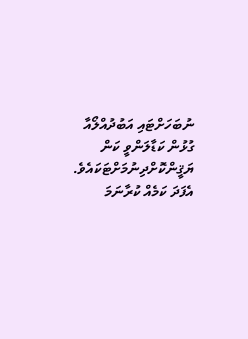ނުބަހަށްޓައި އަބުދުއްލޯއާ ގުޅުން ކަޑާލަންވީ ކަން ޔަޤީންކޮށްދިނުމަށްޓަކައެވެ. އެފަދަ ކަމެއް ކުރާނަމަ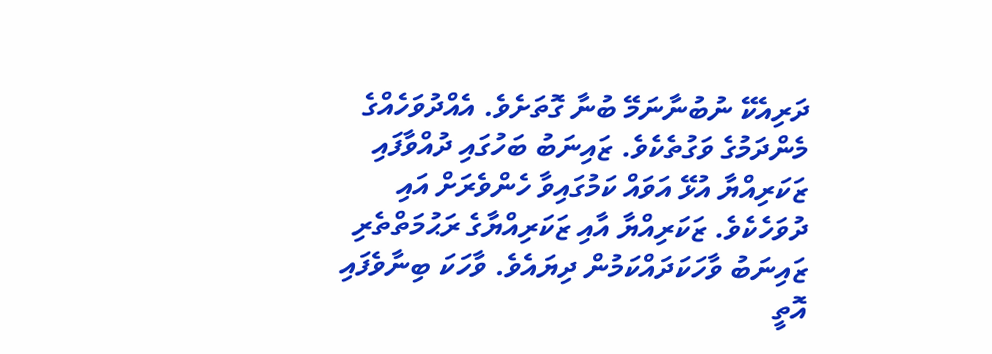ދަރިއެކޭ ނުބުނާނަމޭ ބުނާ ގޮތަށެވެ. އެއްދުވަހެއްގެ މެންދަމުގެ ވަގުތެކެވެ. ޒައިނަބު ބަހުގައި ދުއްވާފައި ޒަކަރިއްޔާ އުޅޭ އަވައް ކަމުގައިވާ ހެންވެރަށް އައި ދުވަހެކެވެ. ޒަކަރިއްޔާ އާއި ޒަކަރިއްޔާގެ ރަޙުމަތްތެރި ޒައިނަބު ވާހަކަދައްކަމުން ދިޔައެވެ. ވާހަކަ ބިނާވެފައި އޮތީ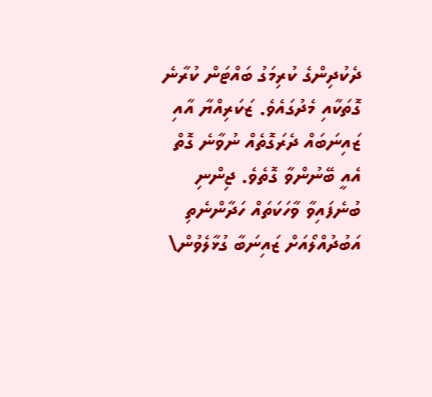ދެކުދިންގެ ކުރިމަގު ބައްޓަން ކުރާނެ ގޮތަކާއި މެދުގައެވެ. ޒަކަރިއްޔާ އާއި ޒައިނަބައް ދެރަގޮތެއް ނުވާނެ ގޮތް އެއީ ބޭނުންވާ ގޮތެވެ. ޖިންނި ބުނެފައިވާ ވާހަކަތައް ހަދާންނެތި އަބުދުއްލޯއަށް ޒައިނަބާ ގުޅާލެވުން\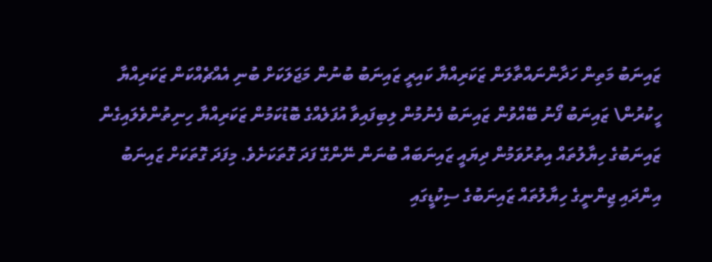ޒައިނަބު މަތިން ހަދާންނައްތާލަން ޒަކަރިއްޔާ ކައިރީ ޒައިނަބު ބުނުން މަޖަލަކަށް ބުނި އެއްޗެއްކަން ޒަކަރިއްޔާ ހީކުރުން\ ޒައިނަބު ފޯނު ބޭއްވުން ޒައިނަބު ފެނުމުން ލިބިފައިވާ އުފަލެއްގެ ބޮޑުކަމުން ޒަކަރިއްޔާ ހިނިތުންވެލައިގެން ޒައިނަބުގެ ހިޔާލުތައް އިތުރުވަމުން ދިޔައީ ޒައިނަބައް ބުނަން ނޭންގޭ ފަދަ ގޮތަކަށެވެ. މިފަދަ ގޮތަކަށް ޒައިނަބު އިންދައި ޖިންނީގެ ހިޔާލުތައް ޒައިނަބުގެ ސިކުޑީގައި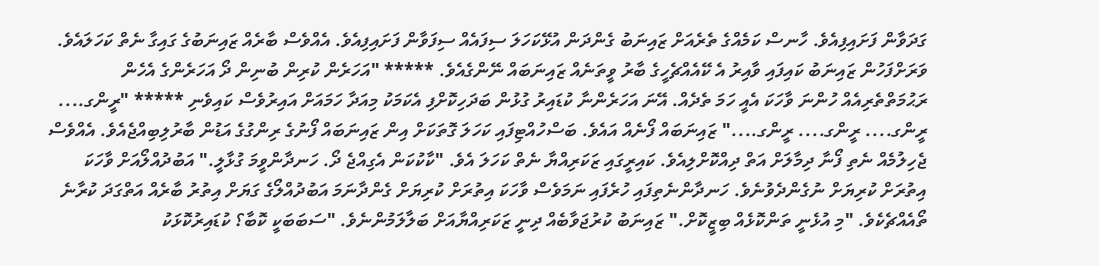ގަދަވާން ފަށައިފިއެވެ. ހާނސް ކަމެއްގެ ތެރެއަށް ޒައިނަބު ގެންދަން އުޅޭކަހަލަ ސިފައެއް ސިފަވާން ފަށައިފިއެވެ. އެއްވެސް ބާރެއް ޒައިނަބުގެ ގައިގާ ނެތް ކަހަލައެވެ. ވަރަށްފަހުން ޒައިނަބު ކައިފައި ވާއިރު އެ ކޭއެއްޗެހީގެ ބާރު ވީތަނެއް ޒައިނަބައް ނޭންގެއެވެ. ***** "އަހަރެން ކުރިން ބުނިން ދޯ އަހަރެންގެ އެހެން ރަޙުމަތްތެރިއެއް ހުންނަ ވާހަކަ އެއީ ހަމަ ތެދެއް. އޭނަ އަހަރެންނާ ކުޑައިރު ގުޅުން ބަދަހިކޮށްފި އެކަމަކު މިއަދާ ހަމައަށް އައިރުވެސް ކައިވެނި ***** "ރީންގ.... ރީންގ.... ރީންގ.... ރީންގ...." ޒައިނަބައް ފޯނެއް އައެވެ. ބަސްހުއްޓިފައި ކަހަލަ ގޮތަކަށް އިން ޒައިނަބައް ފޯނުގެ ރިންގުގެ އަޑުން ބާރުލިބިއްޖެއެވެ. އެއްވެސް ޖެހިލުމެއް ނެތި ފޯނާ ދިމާލަށް އަތް ދިއްކޮށްލިއެވެ. ކައިރީގައި ޒަކަރިއްޔާ ނެތް ކަހަލަ އެވެ. "ކާކުކަން އެގިއްޖެ ދޯ. ހަނދާންވީމަ ގުޅާލީ." އަބުދުއްލޯއަށް ވާހަކަ އިތުރަށް ކުރިޔަށް ނުގެންދެވުނެވެ. ހަނދާންނެތިފައި ހުރެފައި ނަމަވެސް ވާހަކަ އިތުރަށް ކުރިޔަށް ގެންދާނަމަ އަބުދުއްލޯގެ ގަޔަށް އިތުރު ބާރެއް އަތްގަދަ ކުރާނެ ތޯއެއްޗެކެވެ. "މި އުޅެނީ ތަންކޮޅެއް ބިޒީކޮށް." ޒައިނަބު ކުރުޖަވާބެއް ދިނީ ޒަކަރިއްޔާއަށް ބަލާލަމުންނެވެ. "ސަބަބަކީ ކޮބާ؟ ކުޑައިރުކޮޅަކު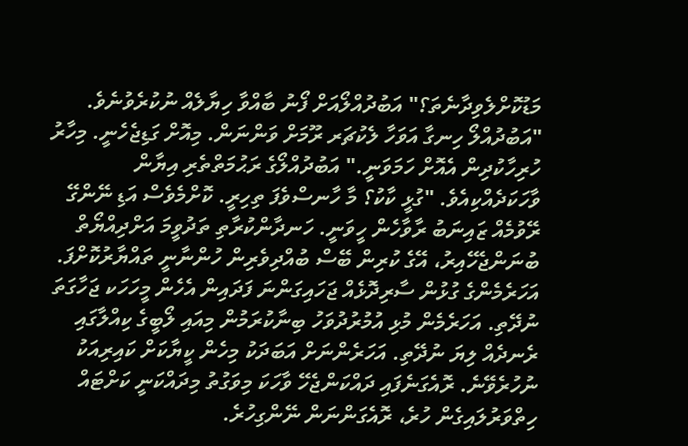މަޑުކޮށްލެވިދާނެތަ؟" އަބުދުއްލޯއަށް ފޯނު ބާއްވާ ހިޔާލެއް ނުކުރެވުނެވެ. "އަބުދުއްލޯ ހިނގާ އަވަހާ ލެކުޗަރ ރޫމަށް ވަންނަން. މިއޮށް ގަޑިޖެހެނީ. މިހާރު ހުރިހާކުދިން އެއޮށް ހަމަވަނީ." އަބުދުއްލޯގެ ރަޙުމަތްތެރި އިޔާން ވާހަކަދެއްކިއެވެ. "ގުޅީ ކާކު؟ މާ ހާނސްވެފަ ތިހިރީ. ކޮށްމެވެސް އަޑި ނޭންގޭ ރޭވުމެއް ޒައިނަބު ރާވާހެން ހީވަނީ. ހަނދާންކުރާތި ތަދުވީމަ އަށްދިއްޔޯތް ބުނަންޖެހޭއިރު، އޭގެ ކުރިން ބޭސް ބުއްދިވެރިން ހުންނާނީ ތައްޔާރުކޮށްފަ. އަހަރެމެންގެ ގުޅުން ސާރިދޮޅެއް ޖަހައިގަންނަ ފަދައިން އެހެން މީހަހަކ ޖަހާގަތަ ނުދޭތި. އަހަރެމެން މުޅި އުމުރުދުވަހު ބިނާކުރަމުން މިއައި ލޯބީގެ ކިއްލާގައި ރެނދެއް ލިޔަ ނުދޭތި. އަހަރެންނަށް އަބަދަކު މިހެން ކީޔާކަށް ކައިރިއަކު ނުހުރެވޭނެ. ރޮއެގަނެފައި ދައްކަންޖެހޭ ވާހަކަ މިވަގުތު މިދައްކަނީ ކަށްޓައް ހިތްވަރުލައިގެން ހުރެ، ރޮއެގަންނަން ނޭންގިހުރެ.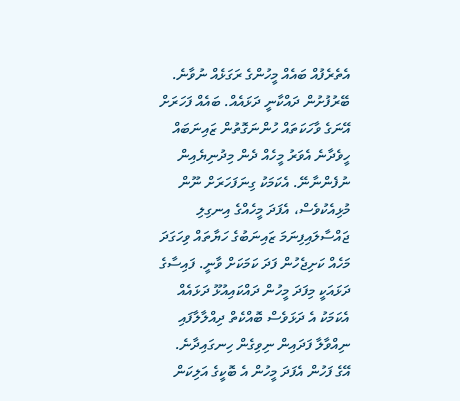އެތެރެފުއް ބައެއް މީހުންގެ ރަގަޅެއް ނުވާނެ. ބޭރުފުށުން ދައްކާނީ ދަޅައެއް. ބައެއް ފަހަރަށް އޭނަގެ ވާހަކަތައް ހުންނަގޮތުން ޒައިނަބައް ހީވެދާނެ އެވަރު މީހެއް ދެން މިދުނިޔެއިން ނުފެންނާނޭ. އެކަމަކު ގިނަފަހަރަށް ނޫން މުޅިއެކުވެސް، އެފަދަ މީހެއްގެ އިނގިލި ޖައްސާލައިފިނަމަ ޒައިނަބުގެ ހަޔާތައް ވިހަގަދަ މަހެއް ކަށިޖެހުން ފަދަ ކަމަކަށް ވާނީ. ފައިސާގެ ދަޅައަކީ މިފަދަ މީހުން ދައްކައިއުޅޫ ދަޅައެއް އެކަމަކު އެ ދަޅަވެސް ބޮއްކެތް ދިއްލާލާފައި ނިއްވާލާ ފަދައިން ނިވިގެން ހިނގައިދާނެ. އޭގެ ފަހުން އެފަދަ މީހުން އެ ބޮކީގެ އަލިކަން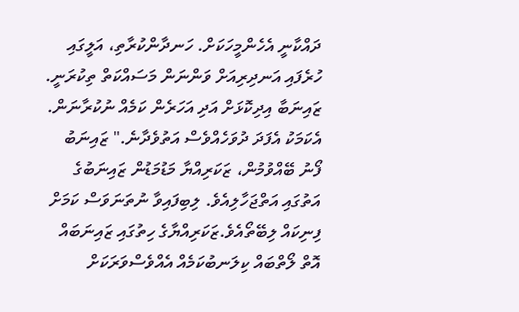ދައްކާނީ އެހެންމީހަކަށް. ހަނދާންކުރާތި، އަލީގައި ހުރެފައި އަނދިރިއަށް ވަންނަން މަސައްކަތް ތިކުރަނީ. ޒައިނަބާ އިދިކޮޅަށް އަދި އަހަރެން ކަމެއް ނުކުރާނަން. އެކަމަކު އެފަދަ ދުވަހެއްވެސް އަތުވެދާނެ." ޒައިނަބު ފޯނު ބޭއްވުމުން، ޒަކަރިއްޔާ މަޑުމަޑުން ޒައިނަބުގެ އަތުގައި އަތްޖަހާލިއެވެ. ލިބިފައިވާ ނުތަނަވަސް ކަމަށް ފިނިކައް ލިބޭތޯއެވެ.ޒަކަރިއްޔާގެ ހިތުގައި ޒައިނަބައް އޮތް ލޯތްބައް ކިލަނބުކަމެއް އެއްވެސްވަރަކަށް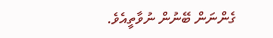ގެންނަން ބޭނުން ނުވާތީއެވެ.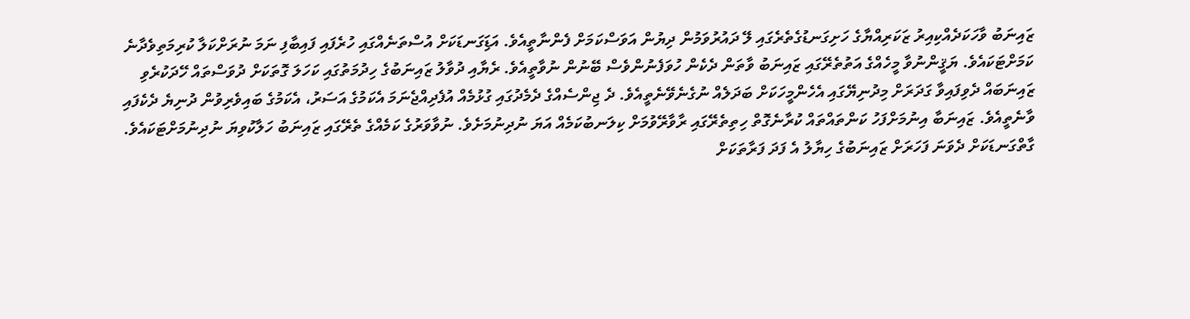ޒައިނަބު ވާހަކަދެއްކިއިރު ޒަކަރިއްޔާގެ ހަށިގަނޑުގެތެރެގައި ލޭ ދައުރުވަމުން ދިޔުން އަވަސްކަމަށް ފެންނާތީއެވެ. އަޑިަގަނޑަކަށް އުސްތަނެއްގައި ހުރެފައި ފައިބާފި ނަމަ ނުރަށްކަލާ ކުރިމަތިވެދާނެ ކަމަށްޓަކައެވެ. ޔަޤީންނުވާ މީހެއްގެ އަތުތެރޭގައި ޒައިނަބު ވާތަން ދެކެން ހުވަފެނުންވެސް ބޭނުން ނުވާތީއެވެ. ރެޔާއި ދުވާލު ޒައިނަބުގެ ހިދުމަތުގައި ކަހަލަ ގޮތަކަށް ދުވަސްތައް ހޭދަކުރެވި ޒައިނަބައް ދެވިފައިވާ ގަދަރަށް މިދުނިޔޭގައި އެހެންމީހަކަށް ބަދަލެއް ނުގެނެވޭނެތީއެވެ. ދެ ޖިންސެއްގެ ދެމެދުގައި ގުޅުމެއް އުފެދިއްޖެނަމަ އެކަމުގެ އަސަރު، އެކަމުގެ ބައިވެރިވުން ދުނިޔެ ދެކެފައި ވާނެތީއެވެ. ޒައިނަބާ އިނުމަށްފަހު ކަންތައްތައް ކުރާނެގޮތް ހިތިތެރޭގައި ރާވާރޭވުމަށް ކިލަނބުކަމެއް އަޔަ ނުދިނުމަށެވެ. ނުވާވަރުގެ ކަމެއްގެ ތެރޭގައި ޒައިނަބު ހަލާކުވިޔަ ނުދިނުމަށްޓަކައެވެ. ގާތްގަނޑަކަށް ދެވަނަ ފަހަރަށް ޒައިނަބުގެ ހިޔާލު އެ ފަދަ ފަރާތަކަށް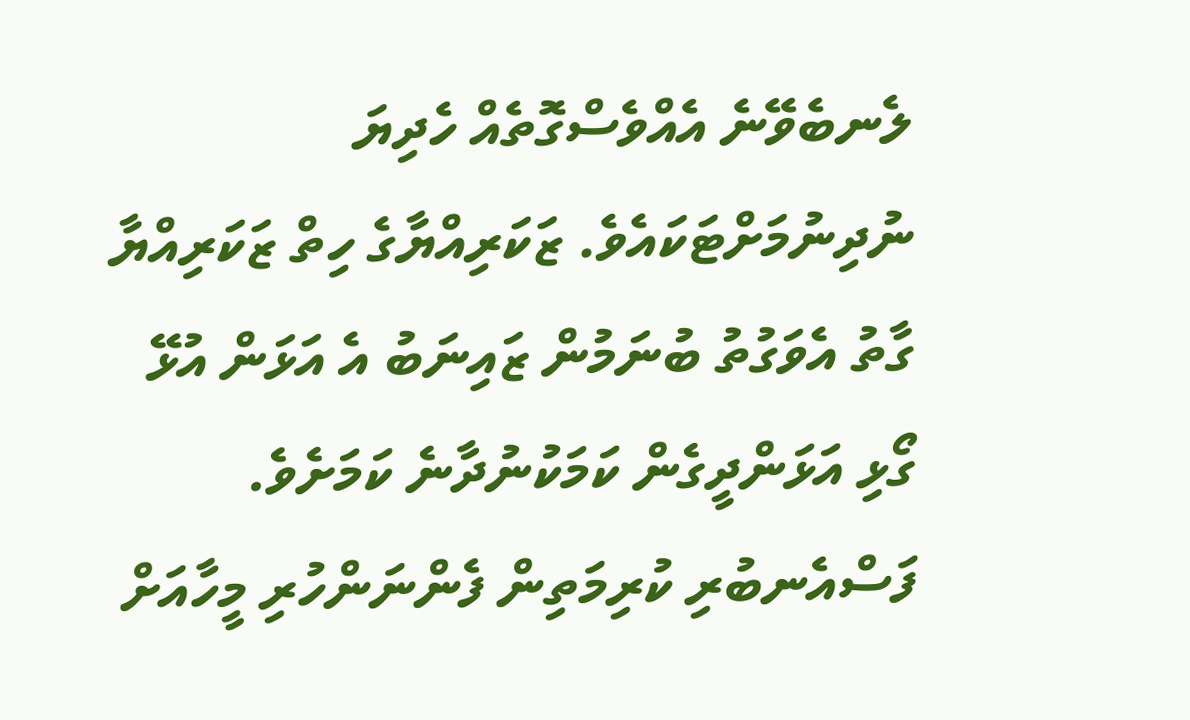ލެނބެވޭނެ އެއްވެސްގޮތެއް ހެދިޔަ ނުދިނުމަށްޓަކައެވެ. ޒަކަރިއްޔާގެ ހިތް ޒަކަރިއްޔާ ގާތު އެވަގުތު ބުނަމުން ޒައިނަބު އެ އަޅަން އުޅޭ ގޯޅި އަޅަންދީގެން ކަމަކުނުދާނެ ކަމަށެވެ. ފަސްއެނބުރި ކުރިމަތިން ފެންނަންހުރި މީހާއަށް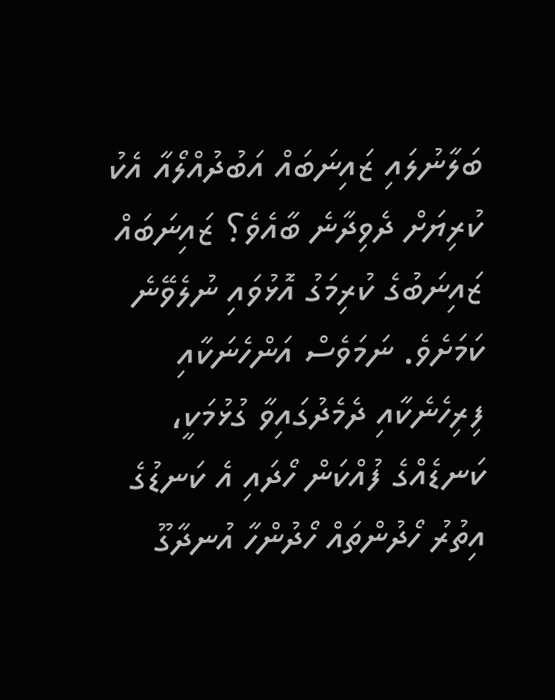ބަލާނުލައި ޒައިނަބައް އަބުދުއްލޯއާ އެކު ކުރިޔަށް ދެވިދާނެ ބާއެވެ؟ ޒައިނަބައް ޒައިނަބުގެ ކުރިމަގު އޮޅުވައި ނުލެވޭނެ ކަމަށެވެ. ނަމަވެސް އަންހެނަކާއި ފިރިހެނެކާއި ދެމެދުގައިވާ ގުޅުމަކީ، ކަނޑެއްގެ ފުއްކަން ހޯދައި އެ ކަނޑުގެ އިތުރު ހޯދުންތައް ހޯދުންހާ އުނދާގޫ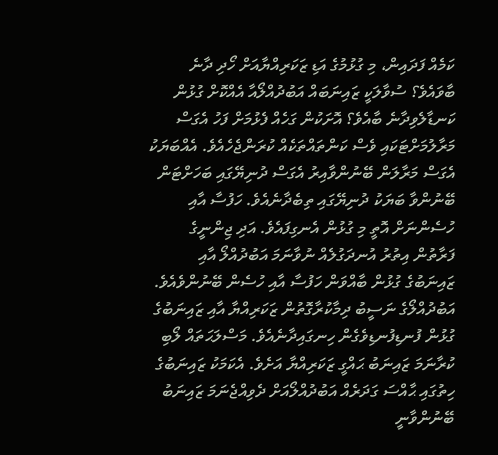ކަމެއް ފަދައިން، މި ގުޅުމުގެ އަޑި ޒަކަރިއްޔާއަށް ހޯދި ދާނެ ބާވައެވެ؟ ސުވާލަކީ ޒައިނަބައް އަބުދުއްލޯއާ އެއްކޮށް ގުޅުން ކަނޑާލެވިދާނެ ބާއެވެ؟ އޮށަކުން ގަހެއް ފެޅުމަށް ފަހު އެގަސް މަރާލުމަށްޓަކައި ވެސް ކަންތައްތަކެއް ކުރަންޖެހެއެވެ. އެއްބަޔަކު އެގަސް މަރާލަން ބޭނުންވާއިރު އެގަސް ދުނިޔޭގައި ބަހަށްޓަން ބޭނުންވާ ބަޔަކު ދުނިޔޭގައި ތިބެދާނެއެވެ. ހަފުސާ އާއި ހުސެންނަށް އޮތީ މި ގުޅުން އެނގިފައެވެ. އަދި ޖިންނީގެ ފަރާތުން އިތުރު އުނދަގުލެއް ނުވާނަމަ އަބުދުއްލޯ އާއި ޒައިނަބުގެ ގުޅުން ބާއްވަން ހަފުސާ އާއި ހުސެން ބޭނުންވެއެވެ. އަބުދުއްލޯގެ ނަސީބު ދިމާކުރާގޮތުން ޒަކަރިއްޔާ އާއި ޒައިނަބުގެ ގުޅުން ފުނޑިފުނޑިވެގެން ހިނގައިދާނެއެވެ. މަސްލަޙަތައް ލޯބި ކުރާނަމަ ޒައިނަބު ޙައްގީ ޒަކަރިއްޔާ އަށެވެ. އެކަމަކު ޒައިނަބުގެ ހިތުގައި ޙާއްސަ ގަދަރެއް އަބުދުއްލޯއަށް ދެވިއްޖެނަމަ ޒައިނަބު ބޭނުންވާނީ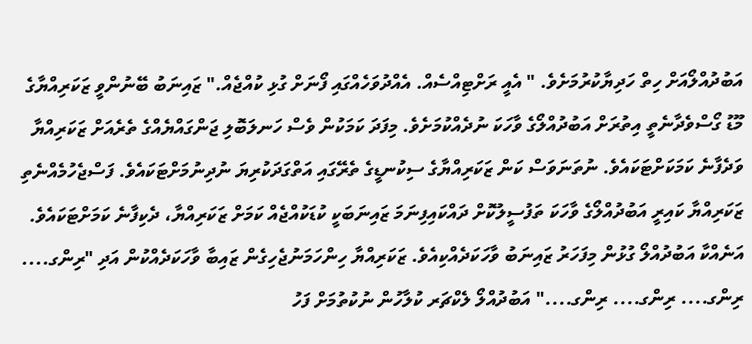އަބުދުއްލޯއަށް ހިތް ހަދިޔާކުރުމަށެވެ. " އެއީ ރަށްޓިއްސެއް. އެއްދުވަހެއްގައި ފޯނަށް ގުޅި ކުއްޖެއް." ޒައިނަބު ބޭނުންވީ ޒަކަރިއްޔާގެ މޫޑު ގޯސްވެދާނެތީ އިތުރަށް އަބުދުއްލޯގެ ވާހަކަ ނުދެއްކުމަށެވެ. މިފަދަ ކަމަކުން ވެސް ހަނލަބޮލި ޖަންގައްޔެއްގެ ތެރެއަށް ޒަކަރިއްޔާ ވަދެފާނެ ކަމަކަށްޓަކައެވެ. ނުތަނަވަސް ކަން ޒަކަރިއްޔާގެ ސިކުނޑީގެ ތެރޭގައި އަތްގަދަކުރިޔަ ނުދިނުމަށްޓަކައެވެ. ފަސްޖެހުމެއްނެތި ޒަކަރިއްޔާ ކައިރީ އަބުދުއްލޯގެ ވާހަކަ ތަފުސީލުކޮށް ދައްކައިފިނަމަ ޒައިނަބަކީ ކުޑަކުއްޖެއް ކަމަށް ޒަކަރިއްޔާ، ދެކިފާނެ ކަމަށްޓަކައެވެ. އަނެއްކާ އަބުދުއްލޯ ގުޅުން މިފަހަރު ޒައިނަބު ވާހަކަދެއްކިއެވެ. ޒަކަރިއްޔާ ހިންހަމަނުޖެހިގެން ޒައިބާ ވާހަކަދެއްކުން އަދި "ރިންގ.... ރިންގ.... ރިންގ.... ރިންގ...." އަބުދުއްލޯ ލެކްޗަރ ކުލާހުން ނުކުތުމަށް ފަހު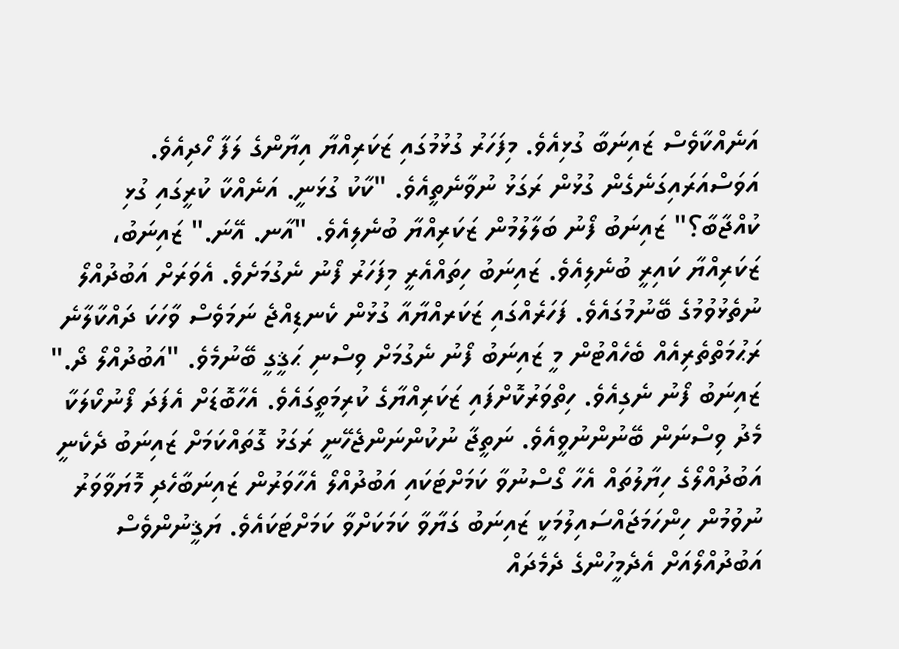އަނެއްކާވެސް ޒައިނަބާ ގުޅިއެވެ. މިފަހަރު ގުޅުމުގައި ޒަކަރިއްޔާ އިޔާންގެ ލަފާ ހޯދިއެވެ. އަވަސްއަރައިގަނެގެން ގުޅުން ރަގަޅު ނުވާނެތީއެވެ. "ކާކު ގުޅަނީ. އަނެއްކާ ކުރީގައި ގުޅި ކުއްޖާބާ؟" ޒައިނަބު ފޯނު ބަލާލުމުން ޒަކަރިއްޔާ ބުނެލިއެވެ. "އާނ. އޭނަ." ޒައިނަބު، ޒަކަރިއްޔާ ކައިރީ ބުނެލިއެވެ. ޒައިނަބު ހިތައްއެރީ މިފަހަރު ފޯނު ނެގުމަށެވެ. އެވަރަށް އަބުދުއްލޯ ނުތެޅުވުމުގެ ބޭނުމުގައެވެ. ފަހަރެއްގައި ޒަކަރއްޔާއާ ގުޅުން ކެނޑިއްޖެ ނަމަވެސް ވާހަކަ ދައްކާލާނެ ރަޙުމަތްތެރިއެއް ބެހެއްޓުން މީ ޒައިނަބު ފޯނު ނެގުމަށް ވިސްނި ޙަޤީގީ ބޭނުމެވެ. "އަބުދުއްލޯ ދޯ." ޒައިނަބު ފޯނު ނެގިއެވެ. ހިތްވަރުކޮށްފައި ޒަކަރިއްޔާގެ ކުރިމަތީގައެވެ. އެހާބޮޑަށް އެފަދަ ފޯނުކޯލަކާ މެދު ވިސްނަން ބޭނުންނުވީއެވެ. ނަތީޖާ ނުކުންނަންޖެހޭނީ ރަގަޅު ގޮތައްކަމަށް ޒައިނަބު ދެކެނީ އަބުދުއްލޯގެ ހިޔާލުތައް އެހާ ގޯސްނުވާ ކަމަށްޓަކައި އަބުދުއްލޯ އެހާވަރުން ޒައިނަބާހެދި މޮޔަވާވަރު ނުވުމުން ހިންހަމަޖައްސައިލުމަކީ ޒައިނަބު ގަޔާވާ ކަމަކަށްވާ ކަމަށްޓަކައެވެ. ޔަޤީނުންވެސް އަބުދުއްލޯއަށް އެދެމީހުންގެ ދެމެދައް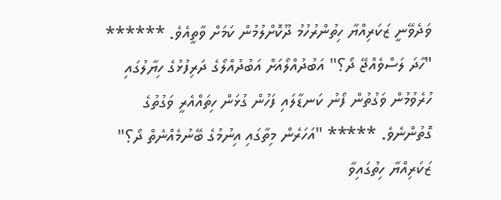ވަދެވޭނީ ޒަކަރިއްޔާ ހިތުންރުހުމު ދޫކޮށްލުމުން ކަމަށް ވާތީއެވެ. ****** "ހާދަ ލަސްވެއްޖޭ ދޯ؟" އަބުދުއްލޯއަށް އަބުދުއްލޯގެ ދަރިފުޅުގެ ހިޔާލުގައި ހުރެވުމުން ވަގުތުން ފޯނު ކަނޑާލައި ފަހުން ގުޅަން ހިތައްއެރީ ވަގުތުގެ ގޮތުންނެވެ. ***** "އަހަރެން މިތާގައި އިނުމުގެ ބޭނުމެއްނެތް ދޯ؟" ޒަކަރިއްޔާ ހިތުގައިވާ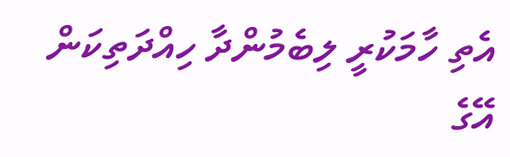އެތި ހާމަކުރީ ލިބެމުންދާ ހިއްދަތިކަން އޭގެ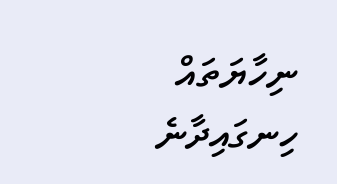ނިހާޔަތައް ހިނގައިދާނެ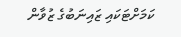ކަމަށްޓަކައި ޒައިނަބުގެ ޒުވާން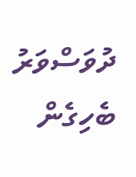ދުވަސްވަރު ބެހިގެން